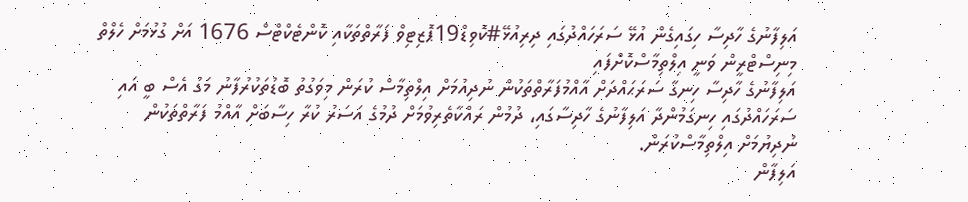އަލިފާނުގެ ހާދިސާ ހިގައިގެން އުޅޭ ސަރަހައްދުގައި ދިރިއުޅޭ#ކޮވިޑް19ޕޮޒިޓިވް ފަރާތްތަކާއި ކޮންޓެކްޓްސް 1676 އަށް ގުޅުމަށް ހެލްތް މިނިސްޓްރީން ވަނީ އިލްތިމާސްކޮށްފައި
އަލިފާނުގެ ހާދިސާ ހިނގާ ސަރަޙައްދަށް އާއްމުފަރާތްތަކުން ނުދިއުމަށް އިލްތިމާސް ކުރަން މިވަގުތު ބޮޑުތަކުރުފާނު މަގު އެސް ބީ އައި ސަރަހައްދުގައި ހިނގަމުންދާ އަލިފާނުގެ ހާދިސާގައި، ދުމުން ރައްކާތެރިވުމަށް ދުމުގެ އަސަރު ކުރާ ހިސާބަށް އާއްމު ފަރާތްތަކުން ނުދިޔުމަށް އިލްތިމާސްކުރަން.
އަލިފާން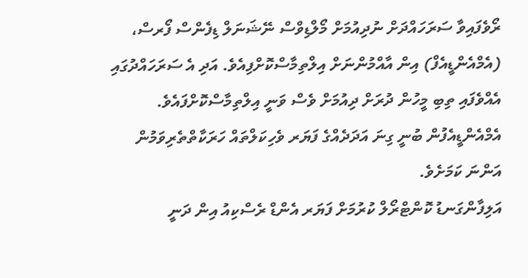ރޯވެފައިވާ ސަރަހައްދަށް ނުދިއުމަށް މޯލްޑިވްސް ނޭޝަނަލް ޑިފެންސް ފޯރސް، (އެމްއެންޑީއެފް) އިން އާއްމުންނަށް އިލްތިމާސްކޮށްފިއެވެ. އަދި އެ ސަރަހައްދުގައި އެއްވެފައި ތިބި މީހުން ދުރަށް ދިއުމަށް ވެސް ވަނީ އިލްތިމާސްކޮށްފައެވެ.
އެމްއެންޑީއެފުން ބުނީ ގިނަ އަދަދެއްގެ ފަޔަރ ވެހިކަލްތައް ހަރަކާތްތެރިވަމުން އަންނަ ކަމަށެވެ.
އަލިފާންގަނޑު ކޮންޓްރޯލް ކުރުމަށް ފަޔަރ އެންޑް ރެސްކިއު އިން ދަނީ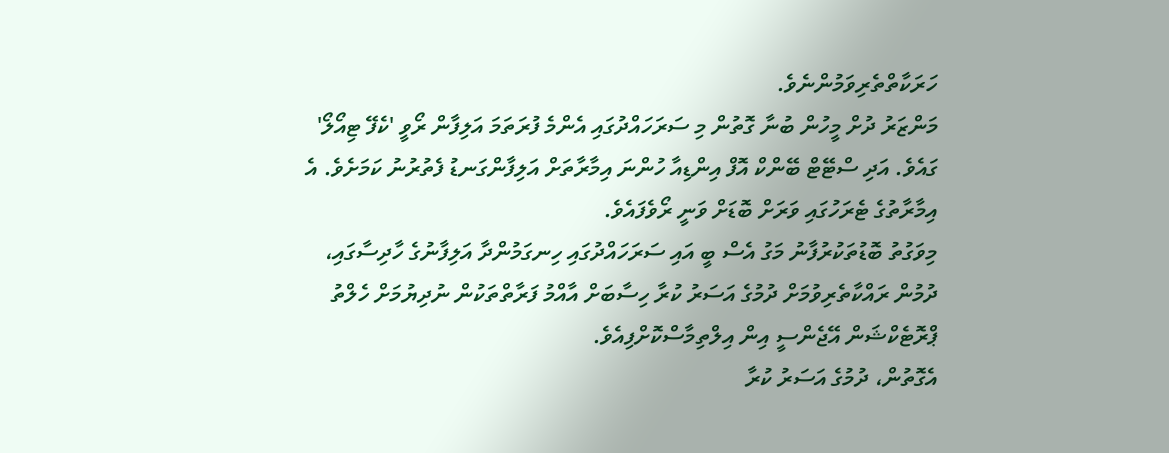ހަރަކާތްތެރިވަމުންނެވެ.
މަންޒަރު ދުށް މީހުން ބުނާ ގޮތުން މި ސަރަހައްދުގައި އެންމެ ފުރަތަމަ އަލިފާން ރޯވީ 'ކެފޭ ޓިއޯލޯ' ގައެވެ. އަދި ސްޓޭޓް ބޭންކް އޮފް އިންޑިއާ ހުންނަ އިމާރާތަށް އަލިފާންގަނޑު ފެތުރުނު ކަމަށެވެ. އެ އިމާރާތުގެ ޓެރަހުގައި ވަރަށް ބޮޑަށް ވަނީ ރޯވެފައެވެ.
މިވަގުތު ބޮޑުތަކުރުފާނު މަގު އެސް ބީ އައި ސަރަހައްދުގައި ހިނގަމުންދާ އަލިފާނުގެ ހާދިސާގައި، ދުމުން ރައްކާތެރިވުމަށް ދުމުގެ އަސަރު ކުރާ ހިސާބަށް އާއްމު ފަރާތްތަކުން ނުދިޔުމަށް ހެލްތު ޕްރޮޓެކްޝަން އޭޖެންސީ އިން އިލްތިމާސްކޮށްފިއެވެ.
އެގޮތުން، ދުމުގެ އަސަރު ކުރާ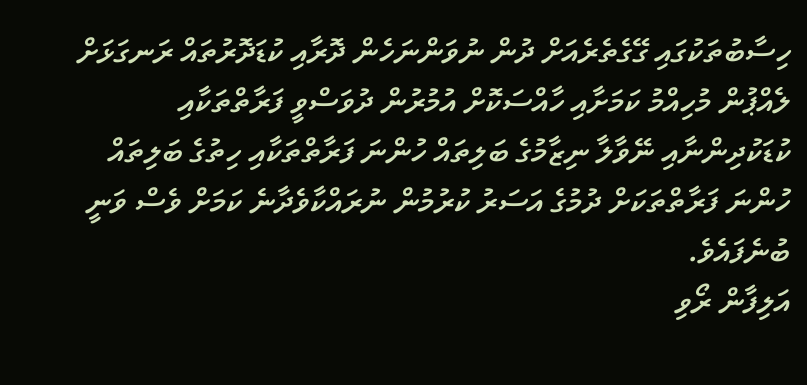ހިސާބުތަކުގައި ގޭގެތެރެއަށް ދުން ނުވަންނަހެން ދޮރާއި ކުޑަދޮރުތައް ރަނގަޅަށް ލެއްޕުން މުހިއްމު ކަމަށާއި ހާއްސަކޮށް އުމުރުން ދުވަސްވީ ފަރާތްތަކާއި ކުޑަކުދިންނާއި ނޭވާލާ ނިޒާމުގެ ބަލިތައް ހުންނަ ފަރާތްތަކާއި ހިތުގެ ބަލިތައް ހުންނަ ފަރާތްތަކަށް ދުމުގެ އަސަރު ކުރުމުން ނުރައްކާވެދާނެ ކަމަށް ވެސް ވަނީ ބުނެފައެވެ.
އަލިފާން ރޯވި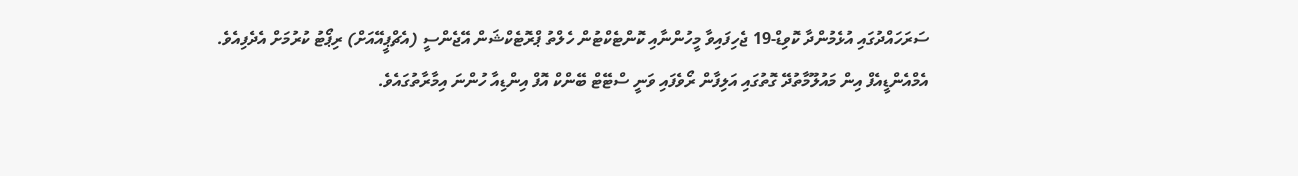ސަރަހައްދުގައި އުޅެމުންދާ ކޮވިޑް-19 ޖެހިފައިވާ މީހުންނާއި ކޮންޓެކްޓުން ހެލްތު ޕްރޮޓެކްޝަން އޭޖެންސީ (އެޗްޕީއޭއަށް) ރިޕޯޓު ކުރުމަށް އެދެފިއެވެ.
އެމްއެންޑީއެފް އިން މައުލޫމާތުދޭ ގޮތުގައި އަލިފާން ރޯވެފައި ވަނީ ސްޓޭޓް ބޭންކް އޮފް އިންޑިއާ ހުންނަ އިމާރާތުގައެވެ.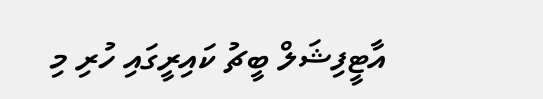އާޓީފިޝަލް ބީޗު ކައިރީގައި ހުރި މި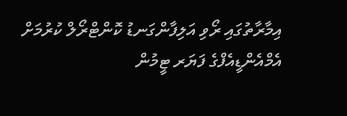އިމާރާތުގައި ރޯވި އަލިފާންގަނޑު ކޮންޓްރޯލް ކުރުމަށް އެމްއެންޑީއެފްގެ ފަޔަރ ޓީމުން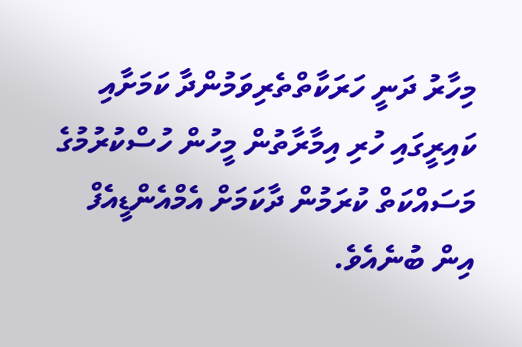މިހާރު ދަނީ ހަރަކާތްތެރިވަމުންދާ ކަމަށާއި ކައިރީގައި ހުރި އިމާރާތުން މީހުން ހުސްކުރުމުގެ މަސައްކަތް ކުރަމުން ދާކަމަށް އެމްއެންޑީއެފް އިން ބުނެއެވެ.